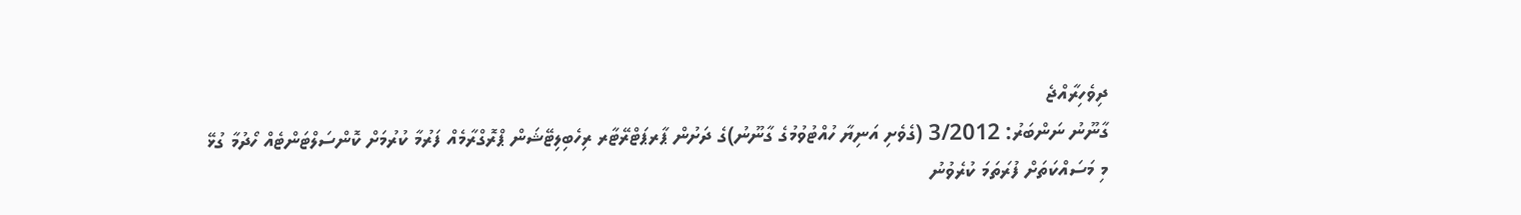ދިވެހިރާއްޖެ
ގާނޫނު ނަންބަރު: 3/2012 (ގެވެށި އަނިޔާ ހުއްޓުވުމުގެ ގާނޫނު)ގެ ދަށުން ޕާރޕަޓްރޭޓާރ ރިހެބިލިޓޭޝަން ޕްރޮގްރާމެއް ފަރުމާ ކުރުމަށް ކޮންސަލްޓަންޓެއް ހޯދުމާ ގުޅޭ
މި މަސައްކަތަށް ފުރަތަމަ ކުރެވުނު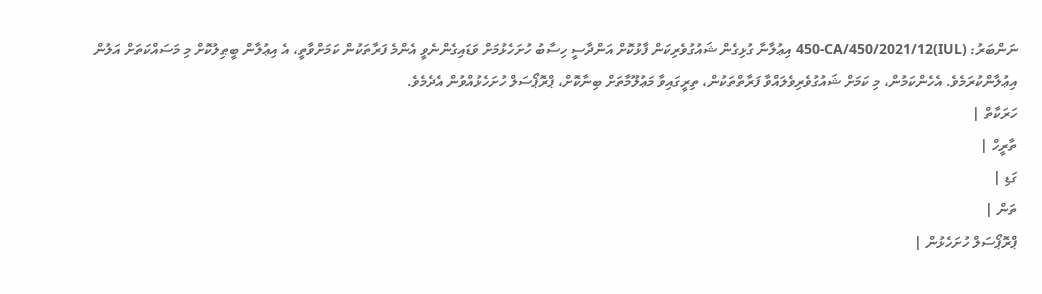ނަންބަރު: (IUL)450-CA/450/2021/12 އިޢުލާނާ ގުޅިގެން ޝައުގުވެރިކަން ފާޅުކޮށް އަންދާސީ ހިސާބު ހުށަހެޅުމަށް ވަޑައިގެންނެވީ އެންމެ ފަރާތަކުން ކަމަށްވާތީ، އެ އިޢުލާން ބީޠިލުކޮށް މި މަސައްކަތަށް އަލުން އިޢުލާންކުރަމެވެ. އެހެންކަމުން، މި ކަމަށް ޝައުގުވެރިވެލައްވާ ފަރާތްތަކުން، ތިރީގައިވާ މަޢުލޫމާތަށް ބިނާކޮށް، ޕްރޮޕޯސަލް ހުށަހެޅުއްވުން އެދެމެވެ.
ހަރަކާތް |
ތާރީހް |
ގަޑި |
ތަން |
ޕްރޮޕޯސަލް ހުށަހެޅުން |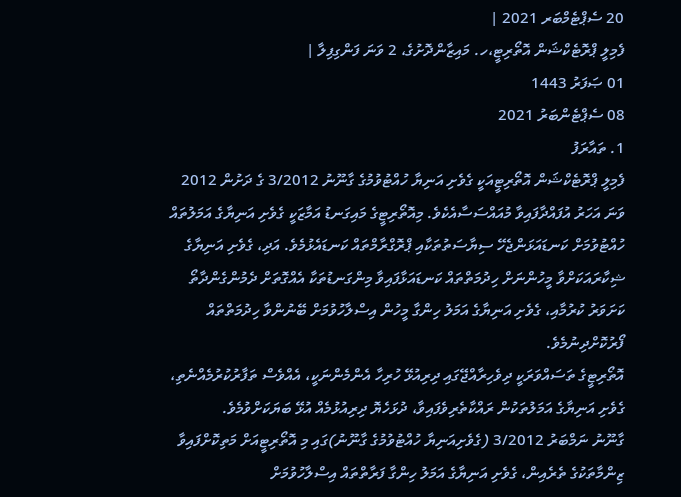20 ސެޕްޓެމްބަރ 2021 |
ފެމިލީ ޕްރޮޓެކްޝަން އޮތޯރިޓީ،ހ. މައިޒާންދޮށުގެ، 2 ވަނަ ފަންގިފިލާ |
01 ޞަފަރު 1443
08 ސެޕްޓެންބަރު 2021
1. ތައާރަފު
ފެމިލީ ޕްރޮޓެކްޝަން އޮތޯރިޓީއަކީ ގެވެށި އަނިޔާ ހުއްޓުވުމުގެ ގާނޫނު 3/2012 ގެ ދަށުން 2012 ވަނަ އަހަރު އުފައްދާފައިވާ މުއައްސަސާއެކެވެ. މިއޮތޯރިޓީގެ މައިގަނޑު އަމާޒަކީ ގެވެށި އަނިޔާގެ އަމަލުތައް ހުއްޓުވުމަށް ކަނޑައަޅަންޖެހޭ ސިޔާސަތުތަކާއި ޕްރޮގްރާމްތައް ކަނޑައެޅުމެވެ. އަދި، ގެވެށި އަނިޔާގެ ޝިކާރައަކަށްވާ މީހުންނަށް ހިދުމަތްތައް ކަނޑައަޅާފައިވާ މިންގަނޑުތަކާ އެއްގޮތަށް ދެމުންގެންދާތޯ ކަށަވަރު ކުރުމާއި، ގެވެށި އަނިޔާގެ އަމަލު ހިންގާ މީހުން އިސްލާހުވުމަށް ބޭނުންވާ ހިދުމަތްތައް ފޯރުކޮށްދިނުމެވެ.
އޮތޯރިޓީގެ ތަސައްވަރަކީ ދިވެހިރާއްޖޭގައި ދިރިއުޅޭ ހުރިހާ އެންމެންނަކީ، އެއްވެސް ތަފާރުކުރުމެއްނެތި، ގެވެށި އަނިޔާގެ އަމަލުތަކުން ރައްކާތެރިވެފައިވާ، ދުޅަހެޔޮ ދިރިއުޅުމެއް އުޅޭ ބަޔަކަށްވުމެވެ.
ގާނޫނު ނަމްބަރު 3/2012 (ގެވެށިއަނިޔާ ހުއްޓުވުމުގެ ގާނޫނު)ގައި މި އޮތޯރިޓީއަށް މަތިކޮށްފައިވާ ޒިންމާތަކުގެ ތެރެއިން، ގެވެށި އަނިޔާގެ އަމަލު ހިންގާ ފަރާތްތައް އިސްލާހުވުމަށް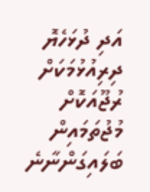އަދި ދުޅަހެޔޮ ދިރިއުޅުމަކަށް ރުޖޫއަކޮށް މުޖުތަމައިން ބަލައިގަންނާނެ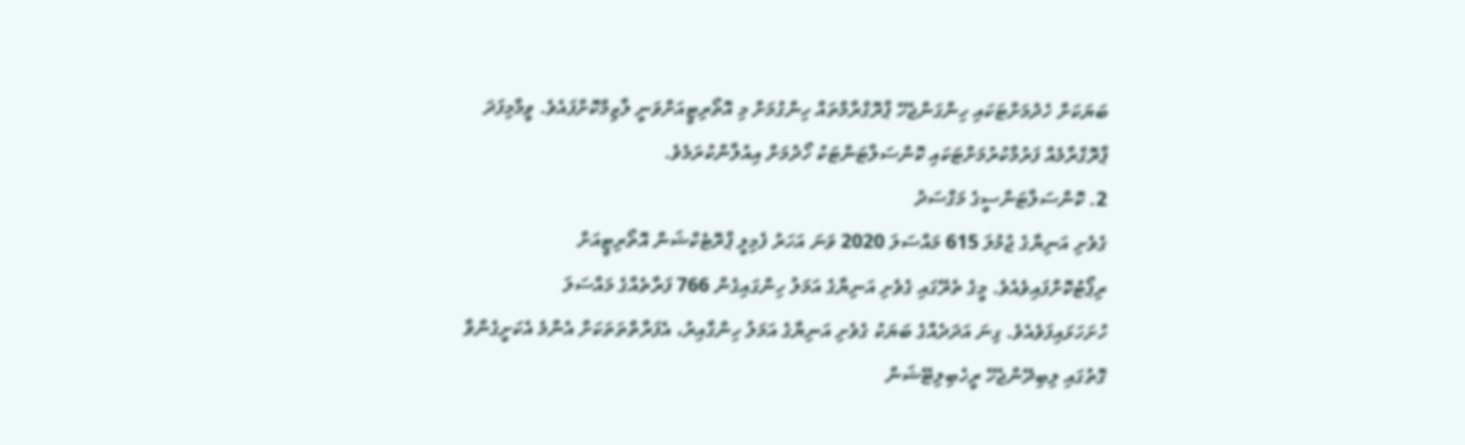ބަޔަކަށް ހެދުމަށްޓަކައި ހިންގަންޖެހޭ ޕްރޮގްރާމްތައް ހިންގުމަށް މި އޮތޯރިޓީއަށްވަނީ ލާޒިމްކޮށްފައެވެ. ވީމާމިފަދަ ޕްރޮގްރާމެއް ފަރުމާކުރުމަށްޓަކައި ކޮންސަލްޓަންޓަކު ހޯދުމަށް އިއުލާންކުރަމެވެ.
2. ކޮންސަލްޓަންސީގެ މަގްސަދު
ގެވެށި އަނިޔާގެ ޖުމުލަ 615 މައްސަލަ 2020 ވަނަ އަހަރު ފެމިލީ ޕްރޮޓެކްޝަން އޮތޯރިޓީއަށް ރިޕޯޓުކޮށްފައިވެއެވެ. މީގެ ތެރޭގައި ގެވެށި އަނިޔާގެ އަމަލު ހިންގައިގެން 766 ފަރާތެއްގެ މައްސަލަ ހުށަހަޅައިފަވެއެވެ. ގިނަ އަދަދެއްގެ ބަޔަކު ގެވެށި އަނިޔާގެ އަމަލު ހިންގާއިރު، އެފަރާތްތަތަކަށް އެންމެ އެކަށީގެންވާ ގޮތުގައި ލިބިދޭންޖެހޭ ރީހެބިލިޓޭޝަން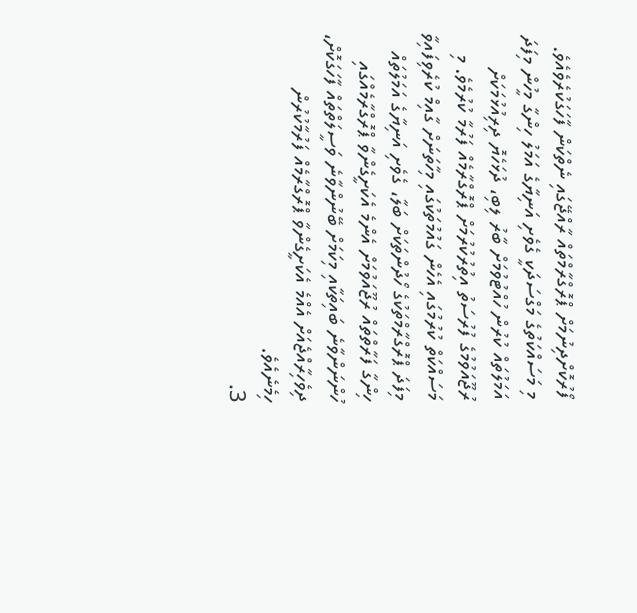ފޯރުކޮށްދިނުމަށް ޕްރޮގްރާމްތައް ރާއްޖޭގައި ނެތްކަން ފާހަގަކުރެވެއެވެ.
މި މަސައްކަތުގެ މަގްސަދަކީ ގެވެށި އަނިޔާގެ އަމަލު ހިންގާ މީހުން މިފަދަ އަމަލުތައް ކުރުން ހުއްޓުވުމަށް ބާރު ލިބި، ދުޅަހެޔޮ ދިރިއުޅުމަކަށް ރުޖޫއަވުމުގެ ފުރުސަތު އިތުރުކުރުމަށް ޕްރޮގްރާމެއް ފަރުމާ ކުރުމެވެ. މި މަސައްކަތް ކުރުމުގައި އެހެން ގައުމުތަކުގައި މިހާތަނަށް ގާއިމް ކުރެވިފައިވާ މިފަދަ ޕްރޮގްރާމްތަކުގެ ހޯދުންތަކަށް ބަލާ، ގެވެށި އަނިޔާގެ އަމަލުތައް ހިންގާ ފަރާތްތައް ރުޖޫއަވުމަށް އެންމެ އެކަށީގެންވާ ޕްރޮގްރާމެއްގައި ހުންނަންވާނެ ބައިތަކާއި މިކަމަށް ބޭނުންވާނެ ވަސީލަތްތައް ފާހަގަކޮށް، ދިވެހިރާއްޖެއަށް އެއްމެ އެކަށީގެންވާ ޕްރޮގްރާމެއް ފަރުމާކުރުން ހިމެނެއެވެ.
3.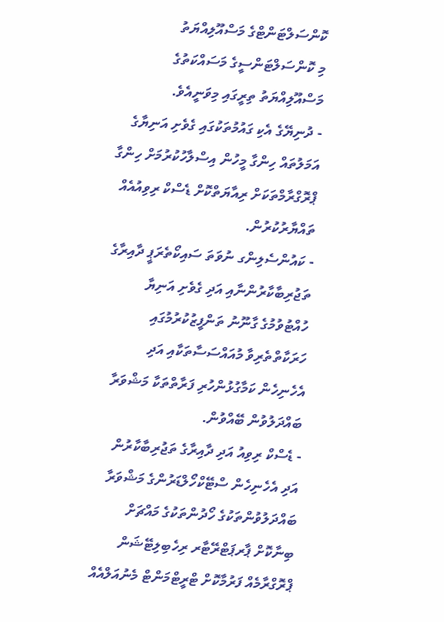ކޮންސަލްޓަންޓްގެ މަސްއޫލިއްޔަތު
މި ކޮންސަލްޓަންސީގެ މަސައްކަތުގެ މަސްއޫލިއްޔަތު ތިރީގައި މިވަނީއެވެ.
- ދުނިޔޭގެ އެކި ގައުމުތަކުގައި ގެވެށި އަނިޔާގެ އަމަލުތައް ހިންގާ މީހުން އިސްލާހުކުރުމަށް ހިންގާ ޕްރޮގްރާމްތަކަށް ރިއާޔަތްކޮށް ޑެސްކް ރިވިއުއެއް ތައްޔާރުކުރުން.
- ކައުންސެލިންގ ނުވަތަ ސައިކޯތެރަޕީ ދާއިރާގެ ތަޖުރިބާކާރުންނާއި އަދި ގެވެށި އަނިޔާ ހުއްޓުވުމުގެ ގާނޫނު ތަންފީޒުކުރުމުގައި ހަރަކާތްތެރިވާ މުއައްސަސާތަކާއި އަދި އެހެނިހެން ކަމާގުޅުންހުރި ފަރާތްތަކާ މަޝްވަރާ ބައްދަލުވުން ބޭއްވުން.
- ޑެސްކް ރިވިއު އަދި ދާއިރާގެ ތަޖުރިބާކާރުން އަދި އެހެނިހެން ސްޓޭކްހޯލްޑަރުންގެ މަޝްވަރާ ބައްދަލުވުންތަކުގެ ހޯދުންތަކުގެ މައްޗަށް ބިނާކޮށް ޕާރޕަޓްރޭޓާރ ރިހެބިލިޓޭޝަން ޕްރޮގްރާމެއް ފަރުމާކޮށް ޓްރީޓްމަންޓް މެނުއަލްއެއް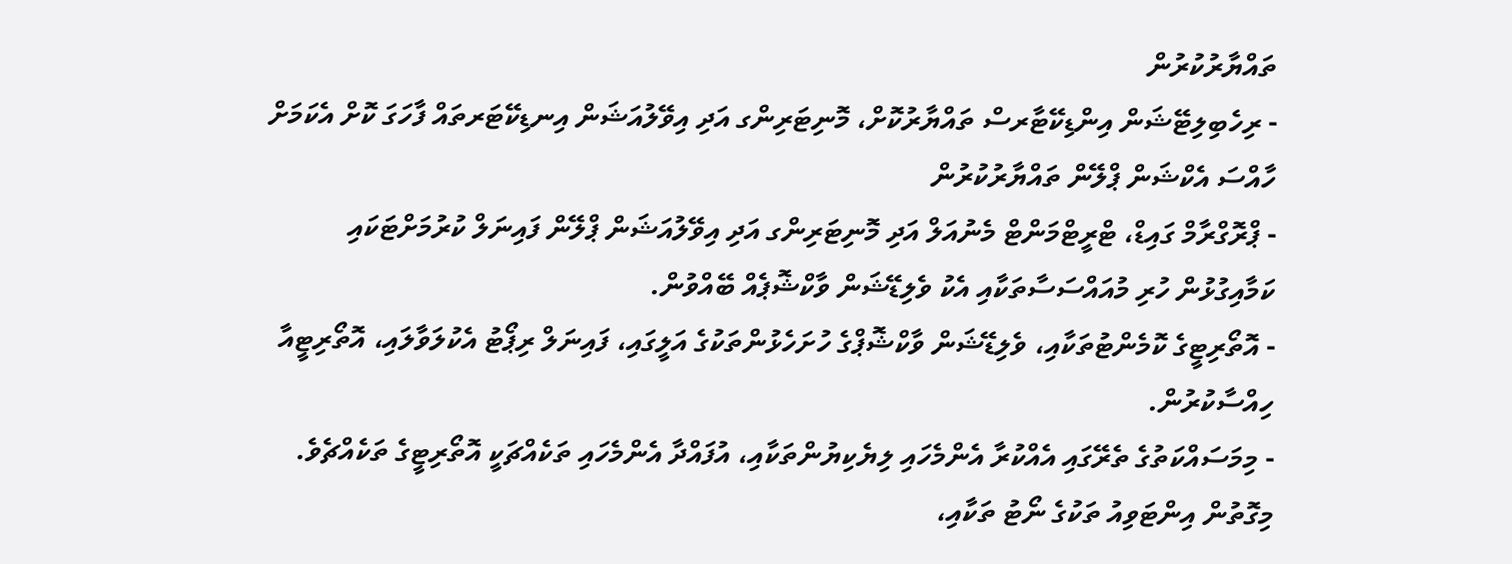ތައްޔާރުކުރުން
- ރިހެބިލިޓޭޝަން އިންޑިކޭޓާރސް ތައްޔާރުކޮށް، މޮނިޓަރިންގ އަދި އިވޭލުއަޝަން އިނޑިކޭޓަރތައް ފާހަގަ ކޮށް އެކަމަށް ހާއްސަ އެކްޝަން ޕްލޭން ތައްޔާރުކުރުން
- ޕްރޮގްރާމް ގައިޑް، ޓްރީޓްމަންޓް މެނުއަލް އަދި މޮނިޓަރިންގ އަދި އިވޭލުއަޝަން ޕްލޭން ފައިނަލް ކުރުމަށްޓަކައި ކަމާއިގުޅުން ހުރި މުއައްސަސާތަކާއި އެކު ވެލިޑޭޝަން ވާކްޝޮޕެއް ބޭއްވުން.
- އޮތޯރިޓީގެ ކޮމެންޓުތަކާއި، ވެލިޑޭޝަން ވާކްޝޮޕްގެ ހުށަހެޅުންތަކުގެ އަލީގައި، ފައިނަލް ރިޕޯޓު އެކުލަވާލައި، އޮތޯރިޓީއާ ހިއްސާކުރުން.
- މިމަސައްކަތުގެ ތެރޭގައި އެއްކުރާ އެންމެހައި ލިޔެކިޔުންތަކާއި، އުފައްދާ އެންމެހައި ތަކެއްޗަކީ އޮތޯރިޓީގެ ތަކެއްޗެވެ. މިގޮތުން އިންޓަވިއު ތަކުގެ ނޯޓު ތަކާއި،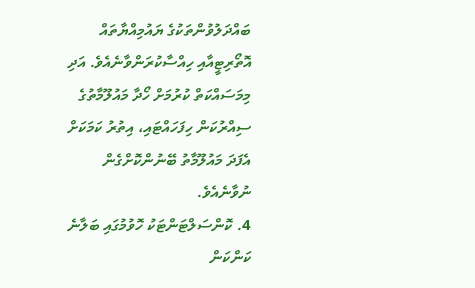ބައްދަލުވުންތަކުގެ ޔައުމިއްޔާތައް އޮތޯރިޓީއާއި ހިއްސާކުރަންވާނެއެވެ. އަދި މިމަސައްކަތް ކުރުމަށް ހޯދާ މައުލޫމާތުގެ ސިއްރުކަން ހިފަހައްޓައި، އިތުރު ކަމަކަށް އެފަދަ މައުލޫމާތު ބޭނުންކޮށްގެން ނުވާނެއެވެ.
4. ކޮންސަލްޓަންޓަކު ހޮވުމުގައި ބަލާނެ ކަންކަން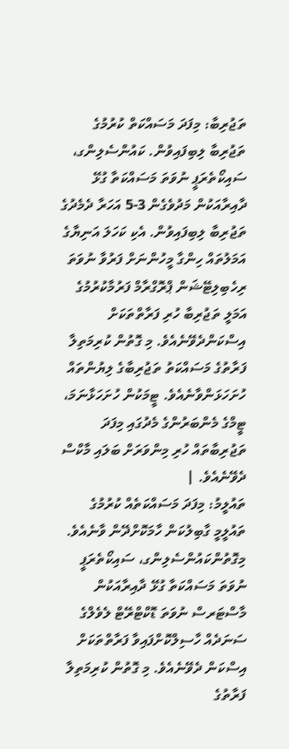ތަޖުރިބާ: މިފަދަ މަސައްކަތް ކުރުމުގެ ތަޖުރިބާ ލިބިފައިވުން. ކައުންސެލިންގ، ސައިކޯތެރަޕީ ނުވަތަ މަސައްކަތާ ގުޅޭ ދާއިރާއަކުން މަދުވެގެން 3-5 އަހަރާ ދެމެދުގެ ތަޖުރިބާ ލިބިފައިވުން. އެކި ކަހަލަ އަނިޔާގެ އަމަލުތައް ހިންގާ މީހުންނަށް ފަރުވާ ނުވަތަ ރިހެބިލިޓޭޝަން ޕްރޮގްރާމް ފަރުމާކުރުމުގެ އަމަލީ ތަޖުރިބާ ހުރި ފަރާތްތަކަށް އިސްކަންދެވޭނެއެވެ. މި ގޮތުން ކުރިމަތިލާ ފަރާތުގެ މަސައްކަތު ތަޖުރިބާގެ ލިޔުންތައް ހުށަހަޅަންވާނެއެވެ. ޓީމަކުން ހުށަހަޅާނަމަ، ޓީމްގެ މެންބަރުންގެ މެދުގައި މިފަދަ ތަޖުރިބާތައް ހުރި މިންވަރަށް ބަލައި މާކްސް ދެވޭނެއެވެ. |
ތައުލީމު: މިފަދަ މަސައްކަތެއް ކުރުމުގެ ތައުލީމީ ގާބިލުކަން ހާމަކޮށްދޭން ވާނެއެވެ. މިގޮތުންކައުންސެލިންގ، ސައިކޯތެރަޕީ ނުވަތަ މަސައްކަތާ ގުޅޭ ދާއިރާއަކުން މާސްޓަރސް ނުވަތަ ޑޮކްޓްރޭޓް ލެވެލްގެ ސަނަދެއް ހާސިލްކޮށްފައިވާ ފަރާތްތަކަށް އިސްކަން ދެވޭނެއެވެ. މި ގޮތުން ކުރިމަތިލާ ފަރާތުގެ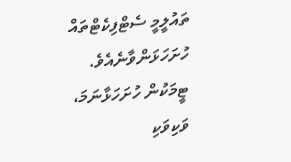ތައުލީމީ ސެޓްފިކެޓްތައް ހުށަހަޅަންވާނެއެވެ. ޓީމަކުން ހުށަހަޅާނަމަ، ވަކިވަކި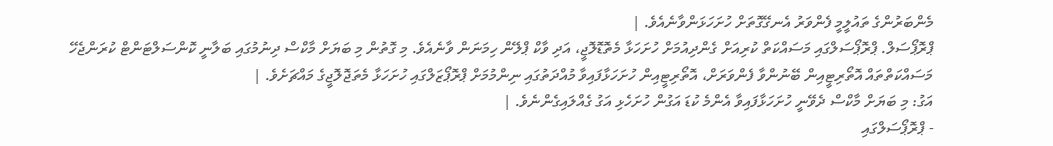މެންބަރުންގެ ތައުލީމީ ފެންވަރު އެނގޭގޮތަށް ހުށަހަޅަންވާނެއެވެ. |
ޕްރޮޕޯސަލް. ޕްރޮޕޯސަލްގައި މަސައްކަތް ކުރިއަށް ގެންދިއުމަށް ހުށަހަޅާ މެތޮޑޮލޮޖީ، އަދި ވާކް ޕްލޭން ހިމަނަން ވާނެއެވެ. މި ގޮތުން މި ބަޔަށް މާކްސް ދިނުމުގައި ބަލާނީ ކޮންސަލްޓަންޓް ކުރަންޖެހޭ މަސައްކަތްތައް އޮތޯރިޓީއިން ބޭނުންވާ ފެންވަރަށް، އޮތޯރިޓީއިން ހުށަހަޅާފައިވާ މުއްދަތުގައި ނިންމުމަށް ޕްރޮޕޯޒަލްގައި ހުށަހަޅާ މެތަޖޮލޮޖީގެ މައްޗަށެވެ. |
އަގު: މި ބަޔަށް މާކްސް ދެވޭނީ ހުށަހަޅާފައިވާ އެންމެ ކުޑަ އަގުން ހުށަހެޅި އަގު ގެއްލައިގެންނެވެ. |
- ޕްރޮޕޯސަލްގައި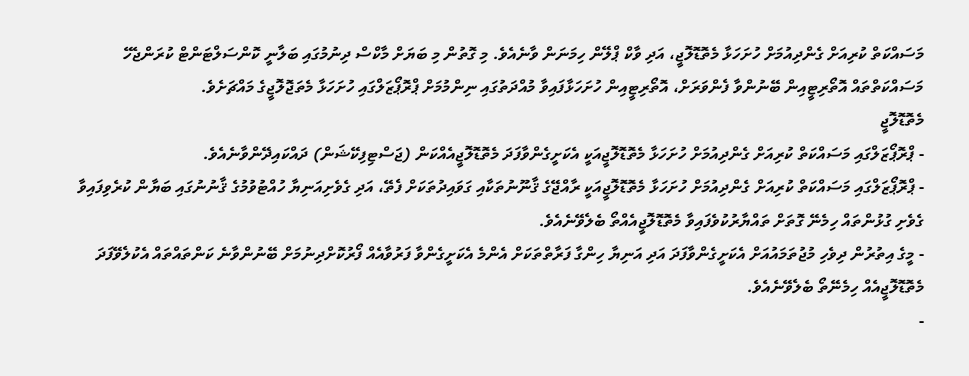މަސައްކަތް ކުރިއަށް ގެންދިއުމަށް ހުށަހަޅާ މެތޮޑޮލޮޖީ، އަދި ވާކް ޕްލޭން ހިމަނަން ވާނެއެވެ. މި ގޮތުން މި ބަޔަށް މާކްސް ދިނުމުގައި ބަލާނީ ކޮންސަލްޓަންޓް ކުރަންޖެހޭ މަސައްކަތްތައް އޮތޯރިޓީއިން ބޭނުންވާ ފެންވަރަށް، އޮތޯރިޓީއިން ހުށަހަޅާފައިވާ މުއްދަތުގައި ނިންމުމަށް ޕްރޮޕޯޒަލްގައި ހުށަހަޅާ މެތަޖޮލޮޖީގެ މައްޗަށެވެ.
މެތޮޑޮލޮޖީ
- ޕްރޮޕޯޒަލްގައި މަސައްކަތް ކުރިއަށް ގެންދިއުމަށް ހުށަހަޅާ މެތޮޑޮލޮޖީއަކީ އެކަށީގެންވާފަދަ މެތޮޑޮލޮޖީއެއްކަން (ޖަސްޓިފިކޭޝަން) ދައްކައިދޭންވާނެއެވެ.
- ޕްރޮޕޯޒަލްގައި މަސައްކަތް ކުރިއަށް ގެންދިއުމަށް ހުށަހަޅާ މެތޮޑޮލޮޖީއަކީ ރާއްޖޭގެ ޤާނޫނުތަކާއި ގަވައިދުތަކަށް ފެތޭ، އަދި ގެވެށިއަނިޔާ ހުއްޓުވުމުގެ ޤާނުނުގައި ބަޔާން ކުރެވިފައިވާ ގެވެށި ގުޅުންތައް ހިމެނޭ ގޮތަށް ތައްޔާރުކުވެފައިވާ މެތޮޑޮލޮޖީއެއްތޯ ބެލެވޭނެއެވެ.
- މީގެ އިތުރުން ދިވެހި މުޖުތަމައުއަށް އެކަށީގެންވާފަދަ އަދި އަނިޔާ ހިންގާ ފަރާތްތަކަށް އެންމެ އެކަށީގެންވާ ފަރުވާއެއް ފޯރުކޮށްދިނުމަށް ބޭނުންވާނެ ކަންތައްތައް އެކުލެވޭފަދަ މެތޮޑޮލޮޖީއެއް ހިމެނޭތޯ ބެލެވޭނެއެވެ.
-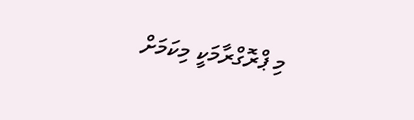މި ޕްރޮގްރާމަކީ މިކަމަށް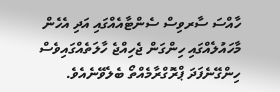ހާއްސަ ސާރވިސް ސެންޓާއެއްގައި އަދި އެހެން މާހައުލެއްގައި ހިންގަން ޖެހިއްޖެ ހާލަތެއްގައިވެސް ހިންގޭނެފަދަ ޕްރޮގްރާމެއްތޯ ބެލެވޭނެއެވެ.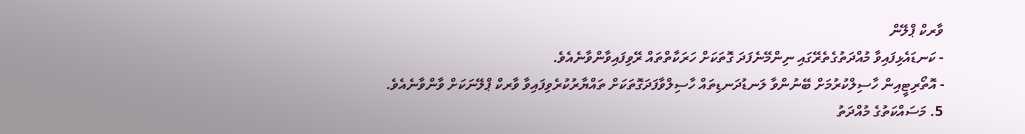ވާރކް ޕްލޭން
- ކަނޑައެޅިފައިވާ މުއްދަތުގެތެރޭގައި ނިންމޭނެފަދަ ގޮތަކަށް ހަރަކާތްތައް ރޭވިފައިވާންވާނެއެވެ.
- އޮތޯރިޓީއިން ހާސިލްކުރުމަށް ބޭނުންވާ ލަނޑުދަނޑިތައް ހާސިލްވާފަދަގޮތަކަށް ތައްޔާރުކުރެވިފައިވާ ވާރކް ޕްލޭނަކަށް ވާންވާނެއެވެ.
5. މަސައްކަތުގެ މުއްދަތު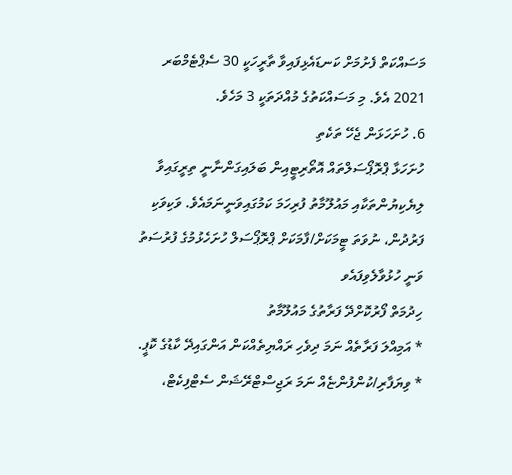މަސައްކަތް ފެށުމަށް ކަނޑައެޅިފައިވާ ތާރީހަކީ 30 ސެޕްޓެމްބަރ 2021 އެވެ. މި މަސައްކަތުގެ މުއްދަތަކީ 3 މަހެވެ.
6. ހުށަހަޅަން ޖެހޭ ތަކެތި
ހުށަހަޅާ ޕްރޮޕޯސަލްތައް އޮތޯރިޓީއިން ބަލައިގަންނާނީ ތިރީގައިވާ ލިޔެކިޔުންތަކާއި މައުލޫމާތު ފުރިހަމަ ކަމުގައިވަނީނަމައެވެ. ވަކިވަކި ފަރުދުން، ނުވަތަ ޓީމަކަށް/ފާމަކަށް ޕްރޮޕޯސަލް ހުށަހެޅުމުގެ ފުރުސަތު ވަނީ ހުޅުވާލެވިފައެވ
ހިދުމަތް ފޯރުކޮށްދޭ ފަރާތުގެ މައުލޫމާތު
* އަމިއްލަ ފަރާތެއް ނަމަ ދިވެހި ރައްޔިތެއްކަން އަންގައިދޭ ކާޑުގެ ކޮޕީ.
* ވިޔަފާރި/ކުންފުންޏެއް ނަމަ ރަޖިސްޓްރޭޝަން ސެޓްފިކެޓް،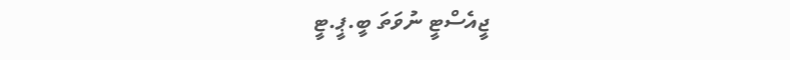ޖީއެސްޓީ ނުވަތަ ބީ.ޕީ.ޓީ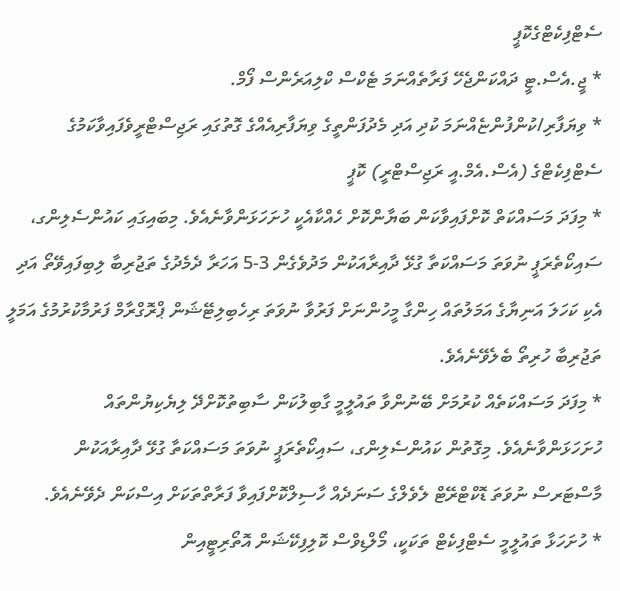ސެޓްފިކެޓްގެކޮޕީ
* ޖީ.އެސް.ޓީ ދައްކަންޖެހޭ ފަރާތެއްނަމަ ޓެކްސް ކްލިއަރެންސް ފޯމް.
* ވިޔަފާރި/ކުންފުންޏެއްނަމަ ކުދި އަދި މެދުފަންތީގެ ވިޔަފާރިއެއްގެ ގޮތުގައި ރަޖިސްޓްރީވެފައިވާކަމުގެ ސެޓްފިކެޓްގެ (އެސް.އެމް.އީ ރަޖިސްޓްރީ) ކޮޕީ
* މިފަދަ މަސައްކަތް ކޮށްފައިވާކަން ބަޔާންކޮށް ހެއްކާއެކީ ހުށަހަޅަންވާނެއެވެ. މިބައިގައި ކައުންސެލިންގ، ސައިކޯތެރަޕީ ނުވަތަ މަސައްކަތާ ގުޅޭ ދާއިރާއަކުން މަދުވެގެން 3-5 އަހަރާ ދެމެދުގެ ތަޖުރިބާ ލިބިފައިވޭތޯ އަދި އެކި ކަހަލަ އަނިޔާގެ އަމަލުތައް ހިންގާ މީހުންނަށް ފަރުވާ ނުވަތަ ރިހެބިލިޓޭޝަން ޕްރޮގްރާމް ފަރުމާކުރުމުގެ އަމަލީ ތަޖުރިބާ ހުރިތޯ ބެލެވޭނެއެވެ.
* މިފަދަ މަސައްކަތެއް ކުރުމަށް ބޭނުންވާ ތައުލީމީ ގާބިލުކަން ސާބިތުކޮށްދޭ ލިޔެކިޔުންތައް ހުށަހަޅަންވާނެއެވެ. މިގޮތުން ކައުންސެލިންގ، ސައިކޯތެރަޕީ ނުވަތަ މަސައްކަތާ ގުޅޭ ދާއިރާއަކުން މާސްޓަރސް ނުވަތަ ޑޮކްޓްރޭޓް ލެވެލްގެ ސަނަދެއް ހާސިލްކޮށްފައިވާ ފަރާތްތަކަށް އިސްކަން ދެވޭނެއެވެ.
* ހުށަހަޅާ ތައުލީމީ ސެޓްފިކެޓް ތަކަކީ، މޯލްޑިވްސް ކޮލިފިކޭޝަން އޮތޯރިޓީއިން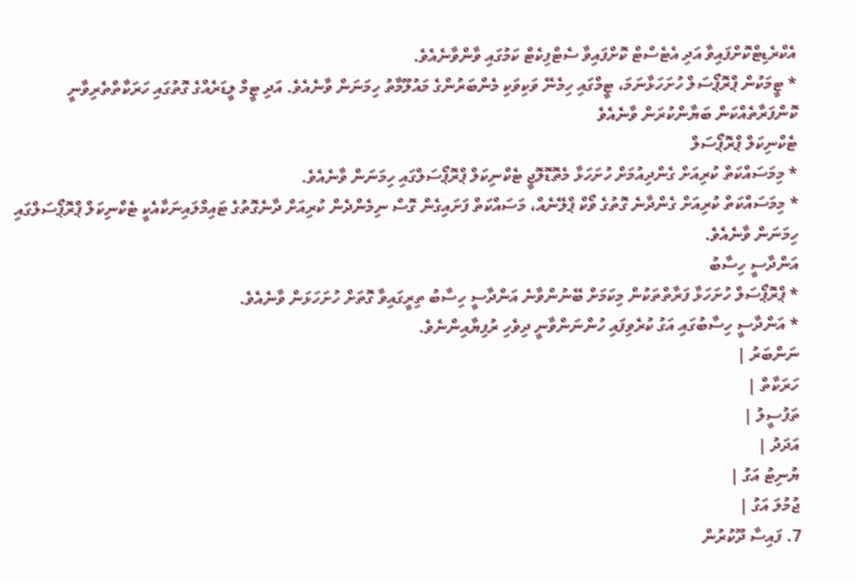އެކްރެޑިޓްކޮށްފައިވާ އަދި އެޓެސްޓް ކޮށްފައިވާ ސެޓްފިކެޓް ކަމުގައި ވާންވާނެއެވެ.
* ޓީމަކުން ޕްރޮޕޯސަލް ހުށަހަޅާނަމަ، ޓީމްގައި ހިމެނޭ ވަކިވަކި މެންބަރުންގެ މައުލޫމާތު ހިމަނަން ވާނެއެވެ. އަދި ޓީމް ލީޑަރެއްގެ ގޮތުގައި ހަރަކާތްތެރިވާނީ ކޮންފަރާތެއްކަން ބަޔާންކުރަން ވާނެއެވެ
ޓެކްނިކަލް ޕްރޮޕޯސަލް
* މިމަސައްކަތް ކުރިއަށް ގެންދިއުމަށް ހުށަހަޅާ މެތޮޑޮލޮޖީ ޓެކްނިކަލް ޕްރޮޕޯސަލްގައި ހިމަނަން ވާނެއެވެ.
* މިމަސައްކަތް ކުރިއަށް ގެންދާނެ ގޮތުގެ ވޯކް ޕްލޭނެއް، މަސައްކަތް ފަށައިގެން ގޮސް ނިމެންދެން ކުރިއަށް ދާނެގޮތުގެ ޓައިމްލައިނަކާއެކީ ޓެކްނިކަލް ޕްރޮޕޯސަލްގައި ހިމަނަން ވާނެއެވެ.
އަންދާސީ ހިސާބު
* ޕްރޮޕޯސަލް ހުށަހަޅާ ފަރާތްތަކުން މިކަމަށް ބޭނުންވާނެ އަންދާސީ ހިސާބު ތިރީގައިވާ ގޮތަށް ހުށަހަޅަން ވާނެއެވެ.
* އަންދާސީ ހިސާބުގައި އަގު ކުރެވިފައި ހުންނަންވާނީ ދިވެހި ރުފިޔާއިންނެވެ.
ނަންބަރު |
ހަރަކާތް |
ތަފުސީލު |
އަދަދު |
ޔުނިޓު އަގު |
ޖުމުލަ އަގު |
7. ފައިސާ ދޫކުރުން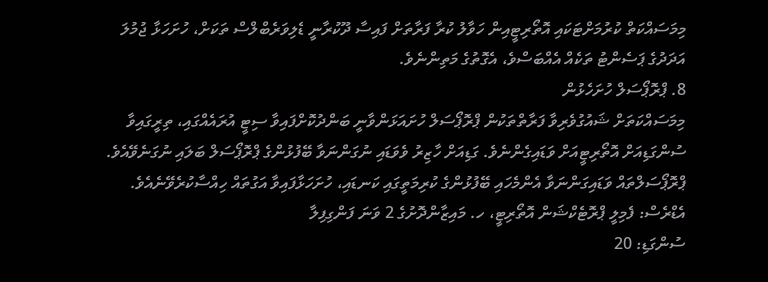މިމަސައްކަތް ކުރުމަށްޓަކައި އޮތޯރިޓީއިން ހަވާލު ކުރާ ފަރާތަށް ފައިސާ ދޫކުރާނީ ޑެލިވަރެބްލްސް ތަކަށް، ހުށަހަޅާ ޖުމުލަ އަދަދުގެ ޕަސެންޓު ތަކެއް އެއްބަސްވެ، އެގޮތުގެ މަތިންނެވެ.
8. ޕްރޮޕޯސަލް ހުށަހެޅުން
މިމަސައްކަތަށް ޝައުގުވެރިވާ ފަރާތްތަކުން ޕްރޮޕޯސަލް ހުށައަޅަންވާނީ ބަންދުކޮށްފައިވާ ސިޓީ އުރައެއްގައި، ތިރީގައިވާ ސުންގަޑިއަށް އޮތޯރިޓީއަށް ވަޑައިގެންނެވެ. ގަޑިއަށް ހާޒިރު ވެވަޑައި ނުގަންނަވާ ބޭފުޅުންގެ ޕްރޮޕޯސަލް ބަލައި ނުގަނެވޭއެވެ. ޕްރޮޕޯސަލްތައް ވަޑައިގަންނަވާ އެންމެހައި ބޭފުޅުންގެ ކުރިމަތީގައި ކަނޑައި، ހުށަހަޅާފައިވާ އަގުތައް ހިއްސާކުރެވޭނެއެވެ.
އެޑްރެސް: ފެމިލީ ޕްރޮޓެކްޝަން އޮތޯރިޓީ، ހ. މައިޒާންދޮށުގެ 2 ވަނަ ފަންގިފިލާ
ސުންގަޑި: 20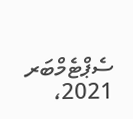ސެޕްޓެމްބަރ 2021،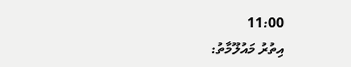11:00
އިތުރު މައުލޫމާތު: